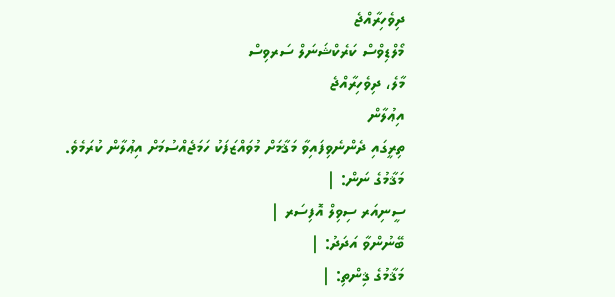ދިވެހިރާއްޖެ
މޯލްޑިވްސް ކަރެކްޝަނަލް ސަރވިސް
މާލެ، ދިވެހިރާއްޖެ
އިޢުލާން
ތިރީގައި ދެންނެވިފައިވާ މަޤާމަށް މުވައްޒަފަކު ހަމަޖެއްސުމަށް އިޢުލާން ކުރަމެވެ.
މަޤާމުގެ ނަން: |
ސީނިއަރ ސިވިލް އޮފިސަރ |
ބޭނުންވާ އަދަދު: |
މަޤާމުގެ ޤިންތި: |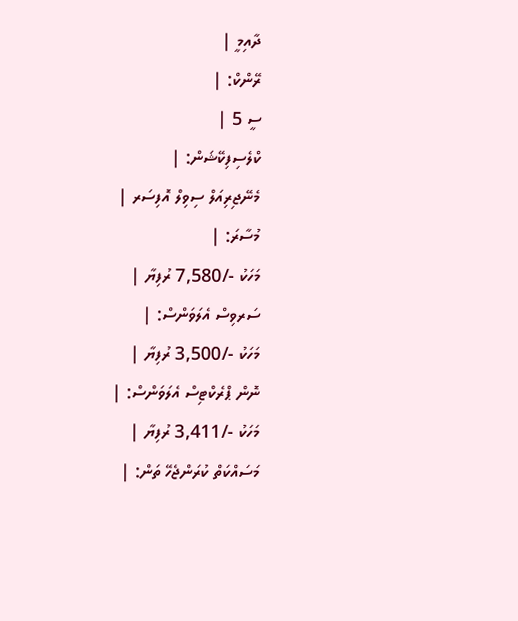ދާއިމީ |
ރޭންކް: |
ސީ 5 |
ކްލެސިފިކޭޝަން: |
މެނޭޖިރިއަލް ސިވިލް އޮފިސަރ |
މުސާރަ: |
މަހަކު -/7,580 ރުފިޔާ |
ސަރވިސް އެލަވަންސް: |
މަހަކު -/3,500 ރުފިޔާ |
ނޮން ޕްރެކްޓިސް އެލަވަންސް: |
މަހަކު -/3,411 ރުފިޔާ |
މަސައްކަތް ކުރަންޖެހޭ ތަން: |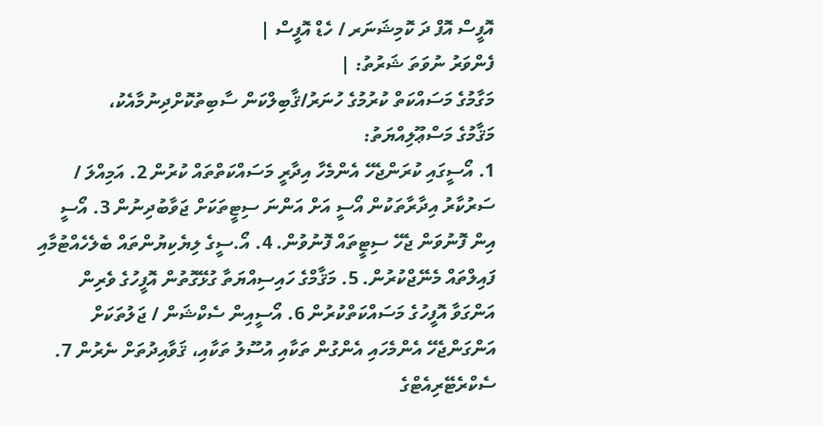އޮފީސް އޮފް ދަ ކޮމިޝަނަރ / ހެޑް އޮފީސް |
ފެންވަރު ނުވަތަ ޝަރުތު: |
މަގާމުގެ މަސައްކަތް ކުރުމުގެ ހުނަރު/ޤާބިލްކަން ސާބިތުކޮށްދިނުމާއެކު،
މަޤާމުގެ މަސްޢޫލިއްޔަތު:
1. އޯސީގައި ކުރަންޖެހޭ އެންމެހާ އިދާރީ މަސައްކަތްތައް ކުރުން 2. އަމިއްލަ / ސަރުކާރު އިދާރާތަކުން އޯސީ އަށް އަންނަ ސިޓީތަކަށް ޖަވާބުދިނުން 3. އޯސީ އިން ފޮނުވަން ޖެހޭ ސިޓީތައް ފޮނުވުން. 4. އޯ.ސީގެ ލިޔެކިޔުންތައް ބެލެހެއްޓުމާއި ފައިލްތައް މެނޭޖްކުރުން. 5. މަޤާމްގެ ހައިސިއްޔަތާ ގުޅޭގޮތުން އޮފީހުގެ ވެރިން އަންގަވާ އޮފީހުގެ މަސައްކަތްކުރުން 6. އޯސީއިން ސެކްޝަން / ޖަލުތަކަށް އަންގަންޖެހޭ އެންމެހައި އެންގުން ތަކާއި އުސޫލު ތަކާއި، ޤަވާއިދުތަށް ނެރުން 7. ސެކްރެޓޭރިއެޓްގެ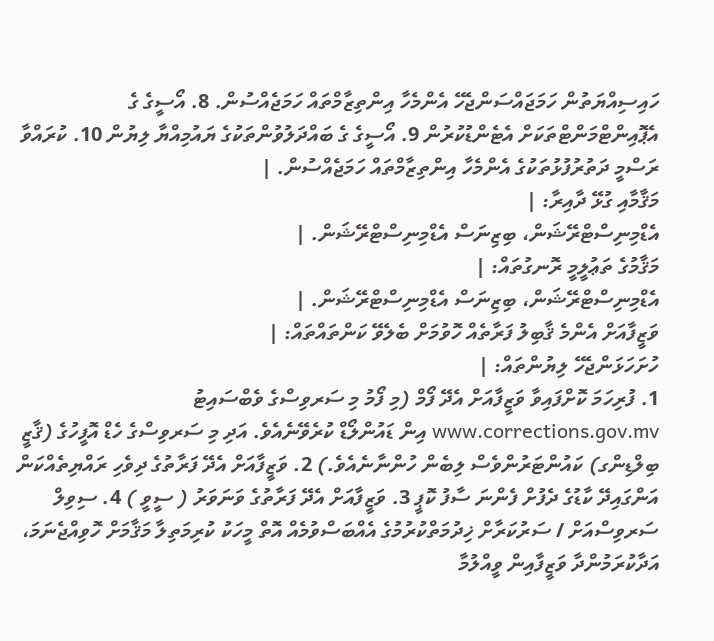ހައިސިއްޔަތުން ހަމަޖައްސަންޖެހޭ އެންމެހާ އިންތިޒާމްތައް ހަމަޖެއްސުން. 8. އޯސީގެ ގެ އެޕޮއިންޓްމަންޓްތަކަށް އެޓެންޑުކުރުން 9. އޯސީގެ ގެ ބައްދަލުވުންތަކުގެ ޔައުމިއްޔާ ލިޔުން 10. ކުރައްވާ ރަސްމީ ދަތުރުފުޅުތަކުގެ އެންމެހާ އިންތިޒާމްތައް ހަމަޖެއްސުން. |
މަޤާމާއި ގުޅޭ ދާއިރާ: |
އެޑްމިނިސްޓްރޭޝަން، ބިޒިނަސް އެޑްމިނިސްޓްރޭޝަން. |
މަޤާމުގެ ތަޢުލީމީ ރޮނގުތައް: |
އެޑްމިނިސްޓްރޭޝަން، ބިޒިނަސް އެޑްމިނިސްޓްރޭޝަން. |
ވަޒީފާއަށް އެންމެ ޤާބިލު ފަރާތެއް ހޮވުމަށް ބެލެވޭ ކަންތައްތައް: |
ހުށަހަޅަންޖެހޭ ލިޔުންތައް: |
1. ފުރިހަމަ ކޮށްފައިވާ ވަޒީފާއަށް އެދޭ ފޯމް (މި ފޯމު މި ސަރވިސްގެ ވެބްސައިޓު www.corrections.gov.mv އިން ޑައުންލޯޑް ކުރެވޭނެއެވެ. އަދި މި ސަރވިސްގެ ހެޑް އޮފީހުގެ (ޤާޒީ ބިލްޑިންގ) ކައުންޓަރުންވެސް ލިބެން ހުންނާނެއެވެ.) 2. ވަޒީފާއަށް އެދޭ ފަރާތުގެ ދިވެހި ރައްޔިތެއްކަން އަންގައިދޭ ކާޑުގެ ދެފުށް ފެންނަ ސާފު ކޮޕީ 3. ވަޒީފާއަށް އެދޭ ފަރާތުގެ ވަނަވަރު ( ސީވީ ) 4. ސިވިލް ސަރވިސްއަށް / ސަރުކަރާށް ޚިދުމަތްކުރުމުގެ އެއްބަސްވުމެއް އޮތް މީހަކު ކުރިމަތިލާ މަޤާމަށް ހޮވިއްޖެނަމަ، އަދާކުރަމުންދާ ވަޒީފާއިން ވީއްލުމާ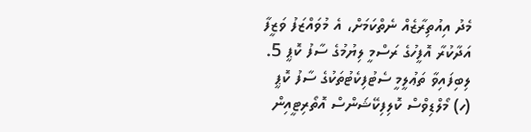މެދު އިއުތިރާޒެއް ނެތްކަމަށް، އެ މުވައްޒަފު ވަޒީފާ އަދާކުރާ އޮފީހުގެ ރަސްމީ ލިޔުމުގެ ސާފު ކޮޕީ 5. ލިބިފައިވާ ތަޢުލީމީ ސެޓުފިކެޓުތަކުގެ ސާފު ކޮޕީ (ހ) މޯލްޑިވްސް ކޮލިފިކޭޝަންސް އޮތޯރިޓީއިން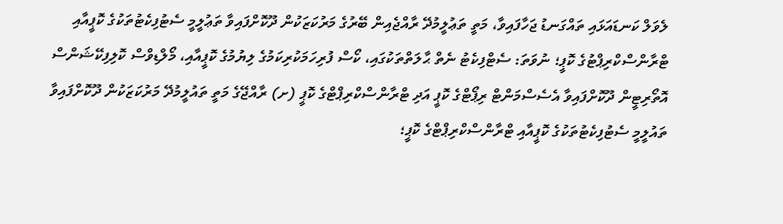ލެވަލް ކަނޑައަޅައި ތައްގަނޑު ޖަހާފައިވާ، މަތީ ތަޢުލީމުދޭ ރާއްޖެއިން ބޭރުގެ މަރުކަޒަކުން ދޫކޮށްފައިވާ ތަޢުލީމީ ސެޓުފިކެޓުތަކުގެ ކޮޕީއާއި ޓްރާންސްކްރިޕްޓުގެ ކޮޕީ؛ ނުވަތަ: ސެޓްފިކެޓު ނެތް ޙާލަތްތަކުގައި، ކޯސް ފުރިހަމަކުރިކަމުގެ ލިޔުމުގެ ކޮޕީއާއި، މޯލްޑިވްސް ކޮލިފިކޭޝަންސް އޮތޯރިޓީން ދޫކޮށްފައިވާ އެސެސްމަންޓް ރިޕޯޓްގެ ކޮޕީ އަދި ޓްރާންސްކްރިޕްޓްގެ ކޮޕީ (ށ) ރާއްޖޭގެ މަތީ ތައުލީމުދޭ މަރުކަޒަކުން ދޫކޮށްފައިވާ ތައުލީމީ ސެޓުފިކެޓުތަކުގެ ކޮޕީއާއި ޓްރާންސްކްރިޕްޓްގެ ކޮޕީ؛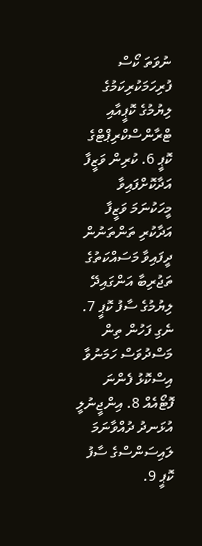ނުވަތަ ކޯސް ފުރިހަމަކުރިކަމުގެ ލިޔުމުގެ ކޮޕީއާއި ޓްރާންސްކްރިޕްޓްގެ ކޮޕީ 6. ކުރިން ވަޒީފާ އަދާކޮށްފައިވާ މީހަކުނަމަ ވަޒީފާ އަދާކުރި ތަންތަނުން ދީފައިވާ މަސައްކަތުގެ ތަޖުރިބާ އަންގައިދޭ ލިޔުމުގެ ސާފު ކޮޕީ 7. ނެގި ފަހުން ތިން މަސްދުވަސް ހަމަނުވާ އިސްކޮޅު ފެންނަ ފޮޓޯއެއް 8. އިންޖީނުލީ އުޅަނދު ދުއްވާނަމަ ލައިސަންސްގެ ސާފު ކޮޕީ 9.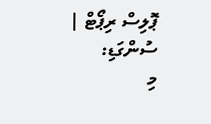ޕޮލިސް ރިޕޯޓް |
ސުންގަޑި:
މި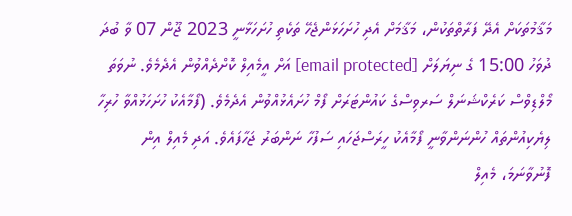މަޤާމުތަކަށް އެދޭ ފަރާތްތަކުން، މަޤާމަށް އެދި ހުށަހަޅަންޖެހޭ ތަކެތި ހުށަހަޅާނީ 2023 ޖޫން 07 ވާ ބުދަ ދުވަހު 15:00 ގެ ނިޔަލަށް [email protected] އަށް އީމެއިލް ކޮށްދެއްވުން އެދެމެވެ. ނުވަތަ މޯލްޑިވްސް ކަރެކްޝަނަލް ސަރވިސްގެ ކައުންޓަރަށް ފޯމް ހުށައެޅުއްވުން އެދެމެވެ. (ފޯމާއެކު ހުށަހަޅުއްވާ ހުރިހާ ލިޔެކިއުންތައް ހުންނަންވާނީ ފޯމާއެކު ހީރަސްޖަހައި ސަފުހާ ނަންބަރު ޖަހާފައެވެ. އަދި މެއިލް އިން ފޮނުވާނަމަ، މެއިލް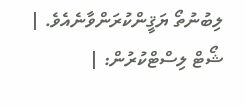ލިބުނުތޯ ޔަޤީންކުރަންވާނެއެވެ. |
ޝޯޓް ލިސްޓްކުރުން: |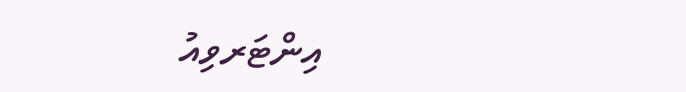އިންޓަރވިއު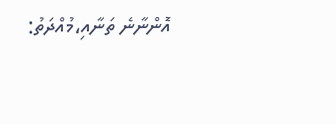އޮންނާނެ ތަނާއި،މުއްދަތު: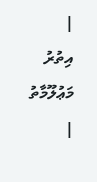|
އިތުރު މަޢުލޫމާތު |